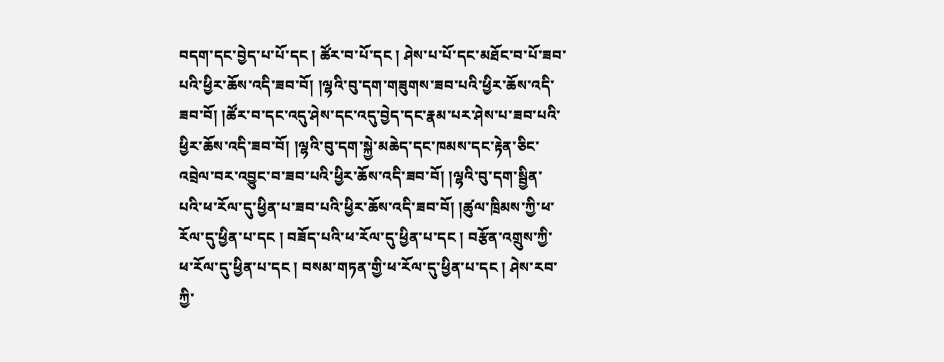བདག་དང་བྱེད་པ་པོ་དང ། ཚོར་བ་པོ་དང ། ཤེས་པ་པོ་དང་མཐོང་བ་པོ་ཟབ་པའི་ཕྱིར་ཆོས་འདི་ཟབ་བོ། །ལྷའི་བུ་དག་གཟུགས་ཟབ་པའི་ཕྱིར་ཆོས་འདི་ཟབ་བོ། །ཚོར་བ་དང་འདུ་ཤེས་དང་འདུ་བྱེད་དང་རྣམ་པར་ཤེས་པ་ཟབ་པའི་ཕྱིར་ཆོས་འདི་ཟབ་བོ། །ལྷའི་བུ་དག་སྐྱེ་མཆེད་དང་ཁམས་དང་རྟེན་ཅིང་འབྲེལ་བར་འབྱུང་བ་ཟབ་པའི་ཕྱིར་ཆོས་འདི་ཟབ་བོ། །ལྷའི་བུ་དག་སྦྱིན་པའི་ཕ་རོལ་དུ་ཕྱིན་པ་ཟབ་པའི་ཕྱིར་ཆོས་འདི་ཟབ་བོ། །ཚུལ་ཁྲིམས་ཀྱི་ཕ་རོལ་དུ་ཕྱིན་པ་དང ། བཟོད་པའི་ཕ་རོལ་དུ་ཕྱིན་པ་དང ། བརྩོན་འགྲུས་ཀྱི་ཕ་རོལ་དུ་ཕྱིན་པ་དང ། བསམ་གཏན་གྱི་ཕ་རོལ་དུ་ཕྱིན་པ་དང ། ཤེས་རབ་ཀྱི་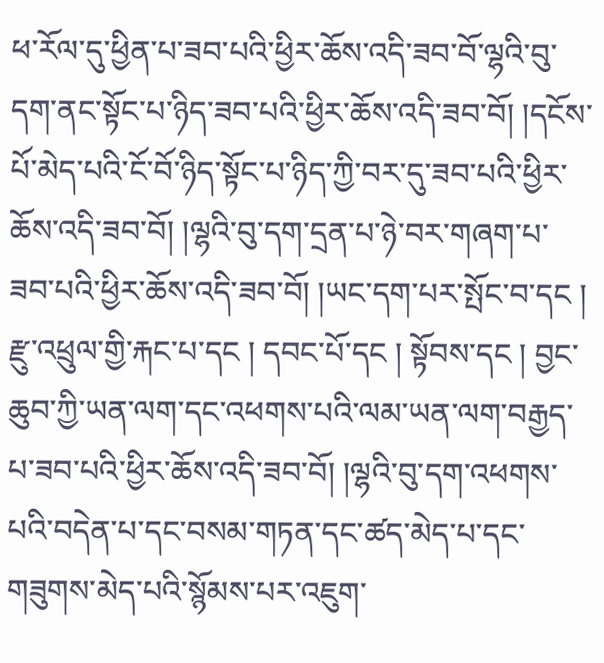ཕ་རོལ་དུ་ཕྱིན་པ་ཟབ་པའི་ཕྱིར་ཆོས་འདི་ཟབ་བོ་ལྷའི་བུ་དག་ནང་སྟོང་པ་ཉིད་ཟབ་པའི་ཕྱིར་ཆོས་འདི་ཟབ་བོ། །དངོས་པོ་མེད་པའི་ངོ་བོ་ཉིད་སྟོང་པ་ཉིད་ཀྱི་བར་དུ་ཟབ་པའི་ཕྱིར་ཆོས་འདི་ཟབ་བོ། །ལྷའི་བུ་དག་དྲན་པ་ཉེ་བར་གཞག་པ་ཟབ་པའི་ཕྱིར་ཆོས་འདི་ཟབ་བོ། །ཡང་དག་པར་སྤོང་བ་དང ། རྫུ་འཕྲུལ་གྱི་རྐང་པ་དང ། དབང་པོ་དང ། སྟོབས་དང ། བྱང་ཆུབ་ཀྱི་ཡན་ལག་དང་འཕགས་པའི་ལམ་ཡན་ལག་བརྒྱད་པ་ཟབ་པའི་ཕྱིར་ཆོས་འདི་ཟབ་བོ། །ལྷའི་བུ་དག་འཕགས་པའི་བདེན་པ་དང་བསམ་གཏན་དང་ཚད་མེད་པ་དང་གཟུགས་མེད་པའི་སྙོམས་པར་འཇུག་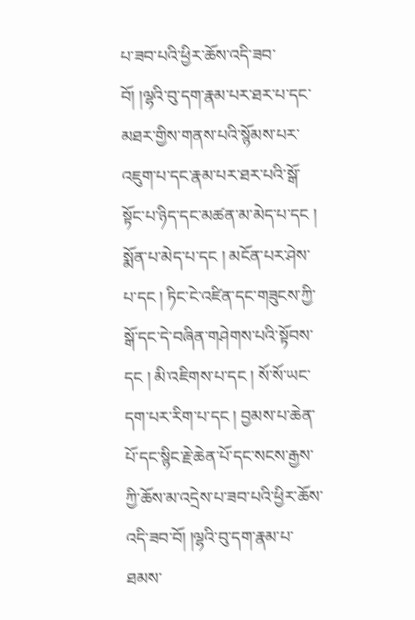པ་ཟབ་པའི་ཕྱིར་ཆོས་འདི་ཟབ་བོ། །ལྷའི་བུ་དག་རྣམ་པར་ཐར་པ་དང་མཐར་གྱིས་གནས་པའི་སྙོམས་པར་འཇུག་པ་དང་རྣམ་པར་ཐར་པའི་སྒོ་སྟོང་པ་ཉིད་དང་མཚན་མ་མེད་པ་དང ། སྨོན་པ་མེད་པ་དང ། མངོན་པར་ཤེས་པ་དང ། ཏིང་ངེ་འཛིན་དང་གཟུངས་ཀྱི་སྒོ་དང་དེ་བཞིན་གཤེགས་པའི་སྟོབས་དང ། མི་འཇིགས་པ་དང ། སོ་སོ་ཡང་དག་པར་རིག་པ་དང ། བྱམས་པ་ཆེན་པོ་དང་སྙིང་རྗེ་ཆེན་པོ་དང་སངས་རྒྱས་ཀྱི་ཆོས་མ་འདྲེས་པ་ཟབ་པའི་ཕྱིར་ཆོས་འདི་ཟབ་བོ། །ལྷའི་བུ་དག་རྣམ་པ་ཐམས་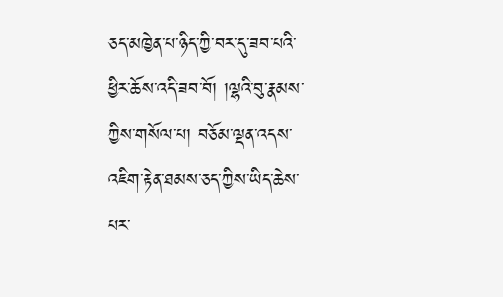ཅད་མཁྱེན་པ་ཉིད་ཀྱི་བར་དུ་ཟབ་པའི་ཕྱིར་ཆོས་འདི་ཟབ་བོ། །ལྷའི་བུ་རྣམས་ཀྱིས་གསོལ་པ། བཅོམ་ལྡན་འདས་འཇིག་རྟེན་ཐམས་ཅད་ཀྱིས་ཡིད་ཆེས་པར་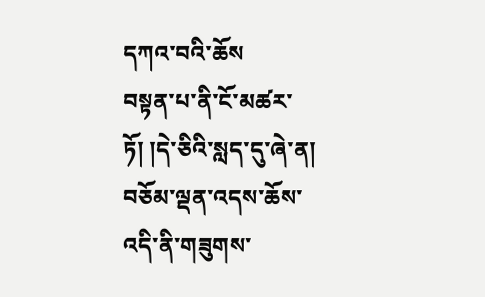དཀའ་བའི་ཆོས
བསྟན་པ་ནི་ངོ་མཚར་ཏོ། །དེ་ཅིའི་སླད་དུ་ཞེ་ན། བཅོམ་ལྡན་འདས་ཆོས་འདི་ནི་གཟུགས་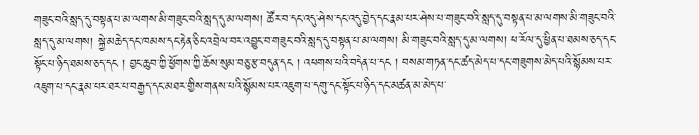གཟུང་བའི་སླད་དུ་བསྟན་པ་མ་ལགས་མི་གཟུང་བའི་སླད་དུ་མ་ལགས། ཚོར་བ་དང་འདུ་ཤེས་དང་འདུ་བྱེད་དང་རྣམ་པར་ཤེས་པ་གཟུང་བའི་སླད་དུ་བསྟན་པ་མ་ལགས་མི་གཟུང་བའི་སླད་དུ་མ་ལགས། སྐྱེ་མཆེད་དང་ཁམས་དང་རྟེན་ཅིང་འབྲེལ་བར་འབྱུང་བ་གཟུང་བའི་སླད་དུ་བསྟན་པ་མ་ལགས། མི་གཟུང་བའི་སླད་དུ་མ་ལགས། ཕ་རོལ་དུ་ཕྱིན་པ་ཐམས་ཅད་དང་སྟོང་པ་ཉིད་ཐམས་ཅད་དང ། བྱང་ཆུབ་ཀྱི་ཕྱོགས་ཀྱི་ཆོས་སུམ་བཅུ་རྩ་བདུན་དང ། འཕགས་པའི་བདེན་པ་དང ། བསམ་གཏན་དང་ཚད་མེད་པ་དང་གཟུགས་མེད་པའི་སྙོམས་པར་འཇུག་པ་དང་རྣམ་པར་ཐར་པ་བརྒྱད་དང་མཐར་གྱིས་གནས་པའི་སྙོམས་པར་འཇུག་པ་དགུ་དང་སྟོང་པ་ཉིད་དང་མཚན་མ་མེད་པ་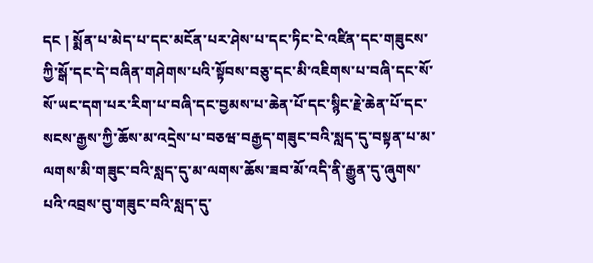དང ། སྨོན་པ་མེད་པ་དང་མངོན་པར་ཤེས་པ་དང་ཏིང་ངེ་འཛིན་དང་གཟུངས་ཀྱི་སྒོ་དང་དེ་བཞིན་གཤེགས་པའི་སྟོབས་བཅུ་དང་མི་འཇིགས་པ་བཞི་དང་སོ་སོ་ཡང་དག་པར་རིག་པ་བཞི་དང་བྱམས་པ་ཆེན་པོ་དང་སྙིང་རྗེ་ཆེན་པོ་དང་སངས་རྒྱས་ཀྱི་ཆོས་མ་འདྲེས་པ་བཅཝ་བརྒྱད་གཟུང་བའི་སླད་དུ་བསྟན་པ་མ་ལགས་མི་གཟུང་བའི་སླད་དུ་མ་ལགས་ཆོས་ཟབ་མོ་འདི་ནི་རྒྱུན་དུ་ཞུགས་པའི་འབྲས་བུ་གཟུང་བའི་སླད་དུ་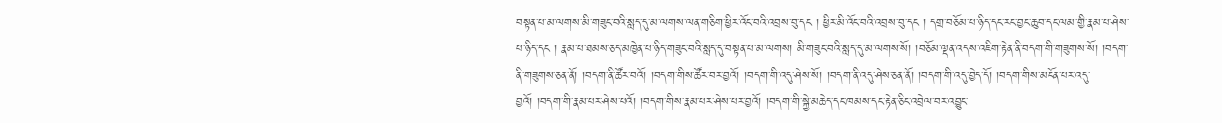བསྟན་པ་མ་ལགས་མི་གཟུང་བའི་སླད་དུ་མ་ལགས་ལན་གཅིག་ཕྱིར་འོང་བའི་འབྲས་བུ་དང ། ཕྱིར་མི་འོང་བའི་འབྲས་བུ་དང ། དགྲ་བཅོམ་པ་ཉིད་དང་རང་བྱང་ཆུབ་དང་ལམ་གྱི་རྣམ་པ་ཤེས་པ་ཉིད་དང ། རྣམ་པ་ཐམས་ཅད་མཁྱེན་པ་ཉིད་གཟུང་བའི་སླད་དུ་བསྟན་པ་མ་ལགས། མི་གཟུང་བའི་སླད་དུ་མ་ལགས་སོ། །བཅོམ་ལྡན་འདས་འཇིག་རྟེན་ནི་བདག་གི་གཟུགས་སོ། །བདག་ནི་གཟུགས་ཅན་ནོ། །བདག་ནི་ཚོར་བའོ། །བདག་གིས་ཚོར་བར་བྱའོ། །བདག་གི་འདུ་ཤེས་སོ། །བདག་ནི་འདུ་ཤེས་ཅན་ནོ། །བདག་གི་འདུ་བྱེད་དོ། །བདག་གིས་མངོན་པར་འདུ་བྱའོ། །བདག་གི་རྣམ་པར་ཤེས་པའོ། །བདག་གིས་རྣམ་པར་ཤེས་པར་བྱའོ། །བདག་གི་སྐྱེ་མཆེད་དང་ཁམས་དང་རྟེན་ཅིང་འབྲེལ་བར་འབྱུང་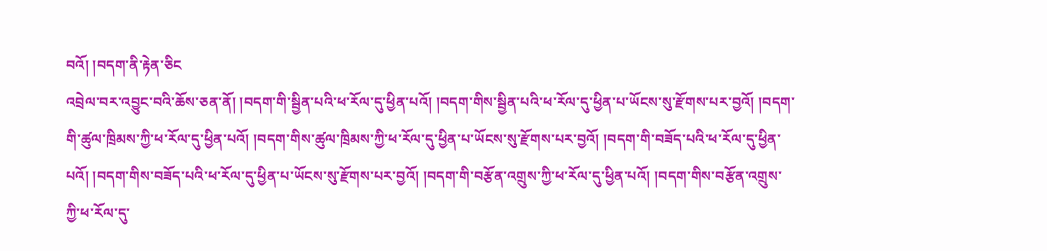བའོ། །བདག་ནི་རྟེན་ཅིང
འབྲེལ་བར་འབྱུང་བའི་ཆོས་ཅན་ནོ། །བདག་གི་སྦྱིན་པའི་ཕ་རོལ་དུ་ཕྱིན་པའོ། །བདག་གིས་སྦྱིན་པའི་ཕ་རོལ་དུ་ཕྱིན་པ་ཡོངས་སུ་རྫོགས་པར་བྱའོ། །བདག་གི་ཚུལ་ཁྲིམས་ཀྱི་ཕ་རོལ་དུ་ཕྱིན་པའོ། །བདག་གིས་ཚུལ་ཁྲིམས་ཀྱི་ཕ་རོལ་དུ་ཕྱིན་པ་ཡོངས་སུ་རྫོགས་པར་བྱའོ། །བདག་གི་བཟོད་པའི་ཕ་རོལ་དུ་ཕྱིན་པའོ། །བདག་གིས་བཟོད་པའི་ཕ་རོལ་དུ་ཕྱིན་པ་ཡོངས་སུ་རྫོགས་པར་བྱའོ། །བདག་གི་བརྩོན་འགྲུས་ཀྱི་ཕ་རོལ་དུ་ཕྱིན་པའོ། །བདག་གིས་བརྩོན་འགྲུས་ཀྱི་ཕ་རོལ་དུ་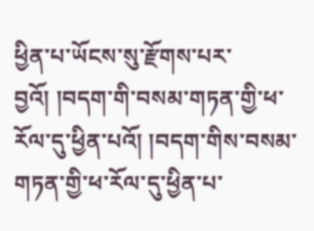ཕྱིན་པ་ཡོངས་སུ་རྫོགས་པར་བྱའོ། །བདག་གི་བསམ་གཏན་གྱི་ཕ་རོལ་དུ་ཕྱིན་པའོ། །བདག་གིས་བསམ་གཏན་གྱི་ཕ་རོལ་དུ་ཕྱིན་པ་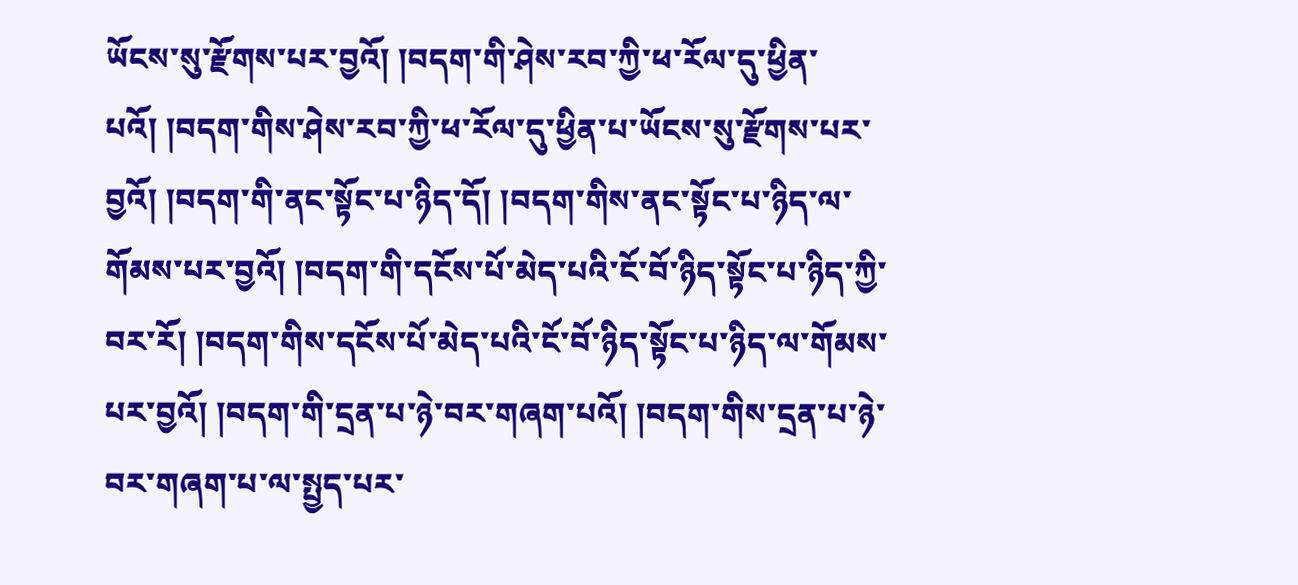ཡོངས་སུ་རྫོགས་པར་བྱའོ། །བདག་གི་ཤེས་རབ་ཀྱི་ཕ་རོལ་དུ་ཕྱིན་པའོ། །བདག་གིས་ཤེས་རབ་ཀྱི་ཕ་རོལ་དུ་ཕྱིན་པ་ཡོངས་སུ་རྫོགས་པར་བྱའོ། །བདག་གི་ནང་སྟོང་པ་ཉིད་དོ། །བདག་གིས་ནང་སྟོང་པ་ཉིད་ལ་གོམས་པར་བྱའོ། །བདག་གི་དངོས་པོ་མེད་པའི་ངོ་བོ་ཉིད་སྟོང་པ་ཉིད་ཀྱི་བར་རོ། །བདག་གིས་དངོས་པོ་མེད་པའི་ངོ་བོ་ཉིད་སྟོང་པ་ཉིད་ལ་གོམས་པར་བྱའོ། །བདག་གི་དྲན་པ་ཉེ་བར་གཞག་པའོ། །བདག་གིས་དྲན་པ་ཉེ་བར་གཞག་པ་ལ་སྤྱད་པར་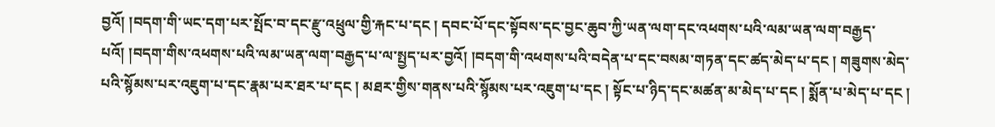བྱའོ། །བདག་གི་ཡང་དག་པར་སྤོང་བ་དང་རྫུ་འཕྲུལ་གྱི་རྐང་པ་དང ། དབང་པོ་དང་སྟོབས་དང་བྱང་ཆུབ་ཀྱི་ཡན་ལག་དང་འཕགས་པའི་ལམ་ཡན་ལག་བརྒྱད་པའོ། །བདག་གིས་འཕགས་པའི་ལམ་ཡན་ལག་བརྒྱད་པ་ལ་སྤྱད་པར་བྱའོ། །བདག་གི་འཕགས་པའི་བདེན་པ་དང་བསམ་གཏན་དང་ཚད་མེད་པ་དང ། གཟུགས་མེད་པའི་སྙོམས་པར་འཇུག་པ་དང་རྣམ་པར་ཐར་པ་དང ། མཐར་གྱིས་གནས་པའི་སྙོམས་པར་འཇུག་པ་དང ། སྟོང་པ་ཉིད་དང་མཚན་མ་མེད་པ་དང ། སྨོན་པ་མེད་པ་དང །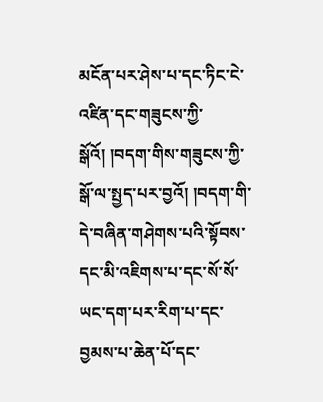མངོན་པར་ཤེས་པ་དང་ཏིང་ངེ་འཛིན་དང་གཟུངས་ཀྱི་སྒོའོ། །བདག་གིས་གཟུངས་ཀྱི་སྒོ་ལ་སྤྱད་པར་བྱའོ། །བདག་གི་དེ་བཞིན་གཤེགས་པའི་སྟོབས་དང་མི་འཇིགས་པ་དང་སོ་སོ་ཡང་དག་པར་རིག་པ་དང་བྱམས་པ་ཆེན་པོ་དང་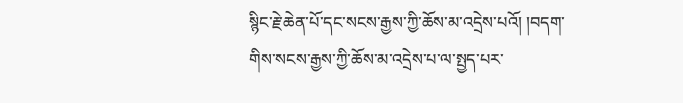སྙིང་རྗེ་ཆེན་པོ་དང་སངས་རྒྱས་ཀྱི་ཆོས་མ་འདྲེས་པའོ། །བདག་
གིས་སངས་རྒྱས་ཀྱི་ཆོས་མ་འདྲེས་པ་ལ་སྤྱད་པར་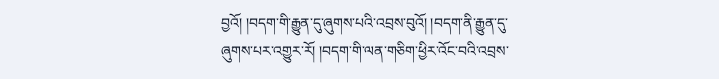བྱའོ། །བདག་གི་རྒྱུན་དུ་ཞུགས་པའི་འབྲས་བུའོ། །བདག་ནི་རྒྱུན་དུ་ཞུགས་པར་འགྱུར་རོ། །བདག་གི་ལན་གཅིག་ཕྱིར་འོང་བའི་འབྲས་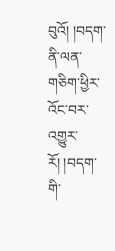བུའོ། །བདག་ནི་ལན་གཅིག་ཕྱིར་འོང་བར་འགྱུར་རོ། །བདག་གི་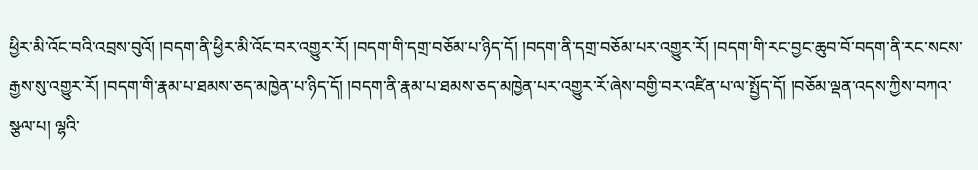ཕྱིར་མི་འོང་བའི་འབྲས་བུའོ། །བདག་ནི་ཕྱིར་མི་འོང་བར་འགྱུར་རོ། །བདག་གི་དགྲ་བཅོམ་པ་ཉིད་དོ། །བདག་ནི་དགྲ་བཅོམ་པར་འགྱུར་རོ། །བདག་གི་རང་བྱང་ཆུབ་བོ་བདག་ནི་རང་སངས་རྒྱས་སུ་འགྱུར་རོ། །བདག་གི་རྣམ་པ་ཐམས་ཅད་མཁྱེན་པ་ཉིད་དོ། །བདག་ནི་རྣམ་པ་ཐམས་ཅད་མཁྱེན་པར་འགྱུར་རོ་ཞེས་བགྱི་བར་འཛིན་པ་ལ་སྤྱོད་དོ། །བཅོམ་ལྡན་འདས་ཀྱིས་བཀའ་སྩལ་པ། ལྷའི་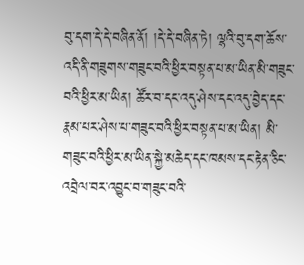བུ་དག་དེ་དེ་བཞིན་ནོ། །དེ་དེ་བཞིན་ཏེ། ལྷའི་བུ་དག་ཆོས་འདི་ནི་གཟུགས་གཟུང་བའི་ཕྱིར་བསྟན་པ་མ་ཡིན་མི་གཟུང་བའི་ཕྱིར་མ་ཡིན། ཚོར་བ་དང་འདུ་ཤེས་དང་འདུ་བྱེད་དང་རྣམ་པར་ཤེས་པ་གཟུང་བའི་ཕྱིར་བསྟན་པ་མ་ཡིན། མི་གཟུང་བའི་ཕྱིར་མ་ཡིན་སྐྱེ་མཆེད་དང་ཁམས་དང་རྟེན་ཅིང་འབྲེལ་བར་འབྱུང་བ་གཟུང་བའི་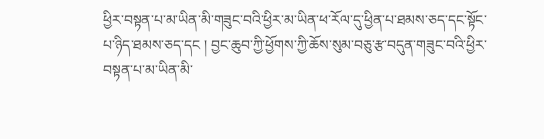ཕྱིར་བསྟན་པ་མ་ཡིན་མི་གཟུང་བའི་ཕྱིར་མ་ཡིན་ཕ་རོལ་དུ་ཕྱིན་པ་ཐམས་ཅད་དང་སྟོང་པ་ཉིད་ཐམས་ཅད་དང ། བྱང་ཆུབ་ཀྱི་ཕྱོགས་ཀྱི་ཆོས་སུམ་བཅུ་རྩ་བདུན་གཟུང་བའི་ཕྱིར་བསྟན་པ་མ་ཡིན་མི་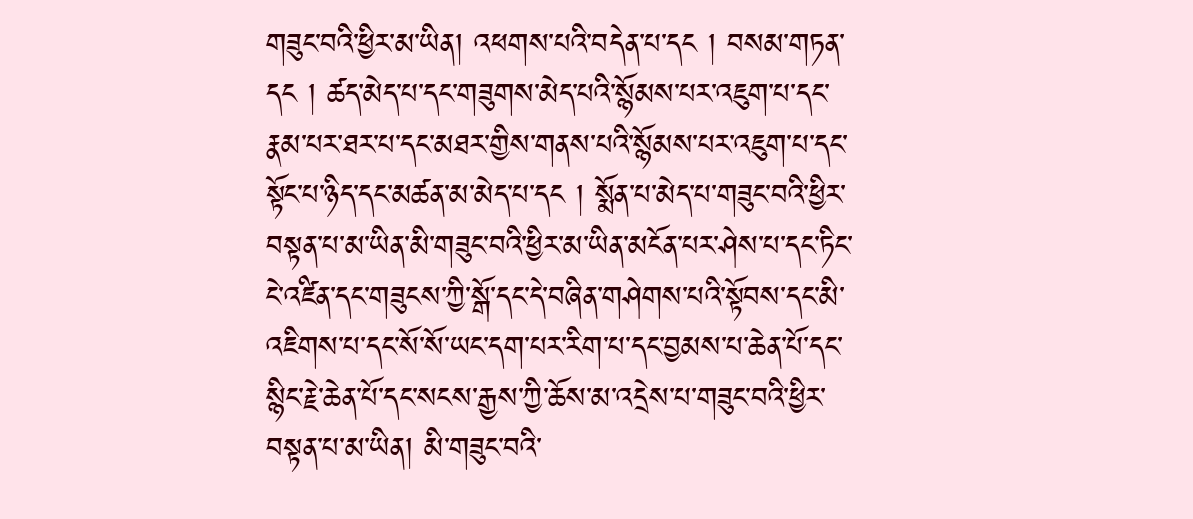གཟུང་བའི་ཕྱིར་མ་ཡིན། འཕགས་པའི་བདེན་པ་དང ། བསམ་གཏན་དང ། ཚད་མེད་པ་དང་གཟུགས་མེད་པའི་སྙོམས་པར་འཇུག་པ་དང་རྣམ་པར་ཐར་པ་དང་མཐར་གྱིས་གནས་པའི་སྙོམས་པར་འཇུག་པ་དང་སྟོང་པ་ཉིད་དང་མཚན་མ་མེད་པ་དང ། སྨོན་པ་མེད་པ་གཟུང་བའི་ཕྱིར་བསྟན་པ་མ་ཡིན་མི་གཟུང་བའི་ཕྱིར་མ་ཡིན་མངོན་པར་ཤེས་པ་དང་ཏིང་ངེ་འཛིན་དང་གཟུངས་ཀྱི་སྒོ་དང་དེ་བཞིན་གཤེགས་པའི་སྟོབས་དང་མི་འཇིགས་པ་དང་སོ་སོ་ཡང་དག་པར་རིག་པ་དང་བྱམས་པ་ཆེན་པོ་དང་སྙིང་རྗེ་ཆེན་པོ་དང་སངས་རྒྱས་ཀྱི་ཆོས་མ་འདྲེས་པ་གཟུང་བའི་ཕྱིར་བསྟན་པ་མ་ཡིན། མི་གཟུང་བའི་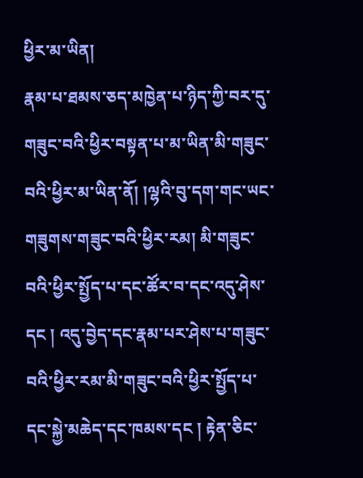ཕྱིར་མ་ཡིན།
རྣམ་པ་ཐམས་ཅད་མཁྱེན་པ་ཉིད་ཀྱི་བར་དུ་གཟུང་བའི་ཕྱིར་བསྟན་པ་མ་ཡིན་མི་གཟུང་བའི་ཕྱིར་མ་ཡིན་ནོ། །ལྷའི་བུ་དག་གང་ཡང་གཟུགས་གཟུང་བའི་ཕྱིར་རམ། མི་གཟུང་བའི་ཕྱིར་སྤྱོད་པ་དང་ཚོར་བ་དང་འདུ་ཤེས་དང ། འདུ་བྱེད་དང་རྣམ་པར་ཤེས་པ་གཟུང་བའི་ཕྱིར་རམ་མི་གཟུང་བའི་ཕྱིར་སྤྱོད་པ་དང་སྐྱེ་མཆེད་དང་ཁམས་དང ། རྟེན་ཅིང་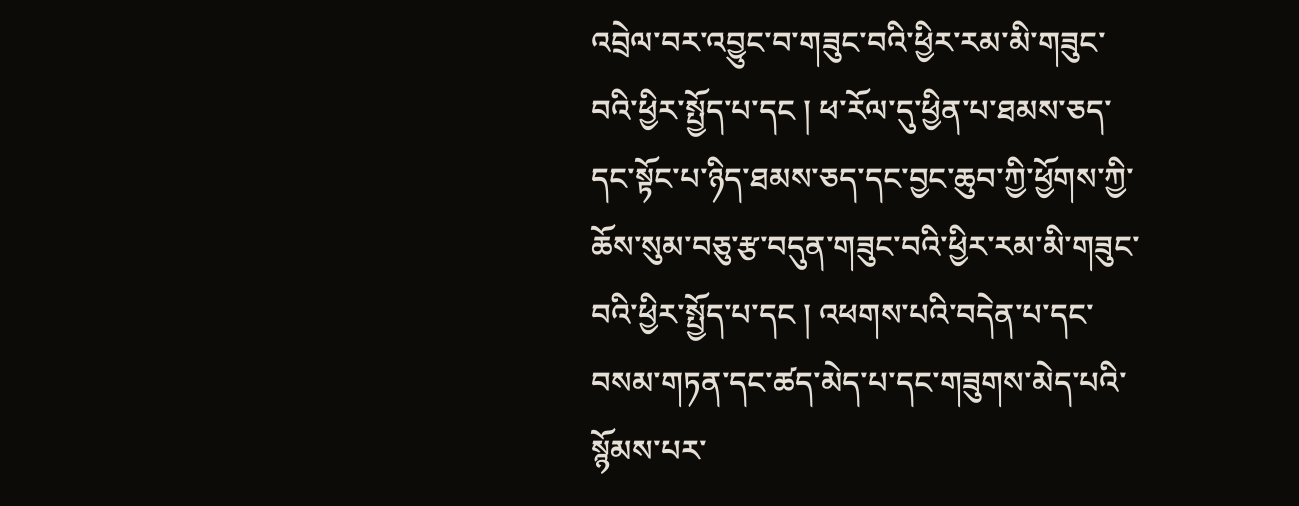འབྲེལ་བར་འབྱུང་བ་གཟུང་བའི་ཕྱིར་རམ་མི་གཟུང་བའི་ཕྱིར་སྤྱོད་པ་དང ། ཕ་རོལ་དུ་ཕྱིན་པ་ཐམས་ཅད་དང་སྟོང་པ་ཉིད་ཐམས་ཅད་དང་བྱང་ཆུབ་ཀྱི་ཕྱོགས་ཀྱི་ཆོས་སུམ་བཅུ་རྩ་བདུན་གཟུང་བའི་ཕྱིར་རམ་མི་གཟུང་བའི་ཕྱིར་སྤྱོད་པ་དང ། འཕགས་པའི་བདེན་པ་དང་བསམ་གཏན་དང་ཚད་མེད་པ་དང་གཟུགས་མེད་པའི་སྙོམས་པར་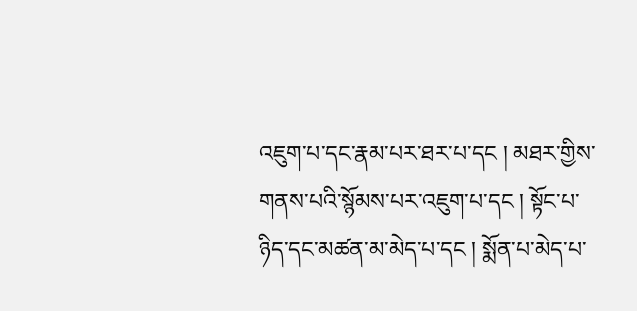འཇུག་པ་དང་རྣམ་པར་ཐར་པ་དང ། མཐར་གྱིས་གནས་པའི་སྙོམས་པར་འཇུག་པ་དང ། སྟོང་པ་ཉིད་དང་མཚན་མ་མེད་པ་དང ། སྨོན་པ་མེད་པ་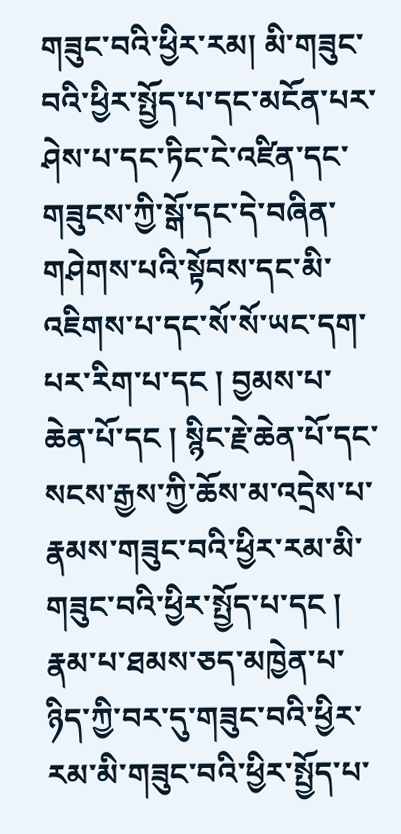གཟུང་བའི་ཕྱིར་རམ། མི་གཟུང་བའི་ཕྱིར་སྤྱོད་པ་དང་མངོན་པར་ཤེས་པ་དང་ཏིང་ངེ་འཛིན་དང་གཟུངས་ཀྱི་སྒོ་དང་དེ་བཞིན་གཤེགས་པའི་སྟོབས་དང་མི་འཇིགས་པ་དང་སོ་སོ་ཡང་དག་པར་རིག་པ་དང ། བྱམས་པ་ཆེན་པོ་དང ། སྙིང་རྗེ་ཆེན་པོ་དང་སངས་རྒྱས་ཀྱི་ཆོས་མ་འདྲེས་པ་རྣམས་གཟུང་བའི་ཕྱིར་རམ་མི་གཟུང་བའི་ཕྱིར་སྤྱོད་པ་དང ། རྣམ་པ་ཐམས་ཅད་མཁྱེན་པ་ཉིད་ཀྱི་བར་དུ་གཟུང་བའི་ཕྱིར་རམ་མི་གཟུང་བའི་ཕྱིར་སྤྱོད་པ་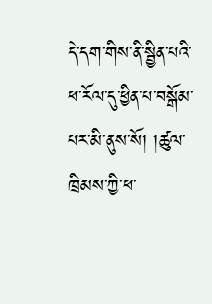དེ་དག་གིས་ནི་སྦྱིན་པའི་ཕ་རོལ་དུ་ཕྱིན་པ་བསྒོམ་པར་མི་ནུས་སོ། །ཚུལ་ཁྲིམས་ཀྱི་ཕ་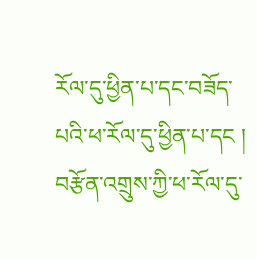རོལ་དུ་ཕྱིན་པ་དང་བཟོད་པའི་ཕ་རོལ་དུ་ཕྱིན་པ་དང ། བརྩོན་འགྲུས་ཀྱི་ཕ་རོལ་དུ་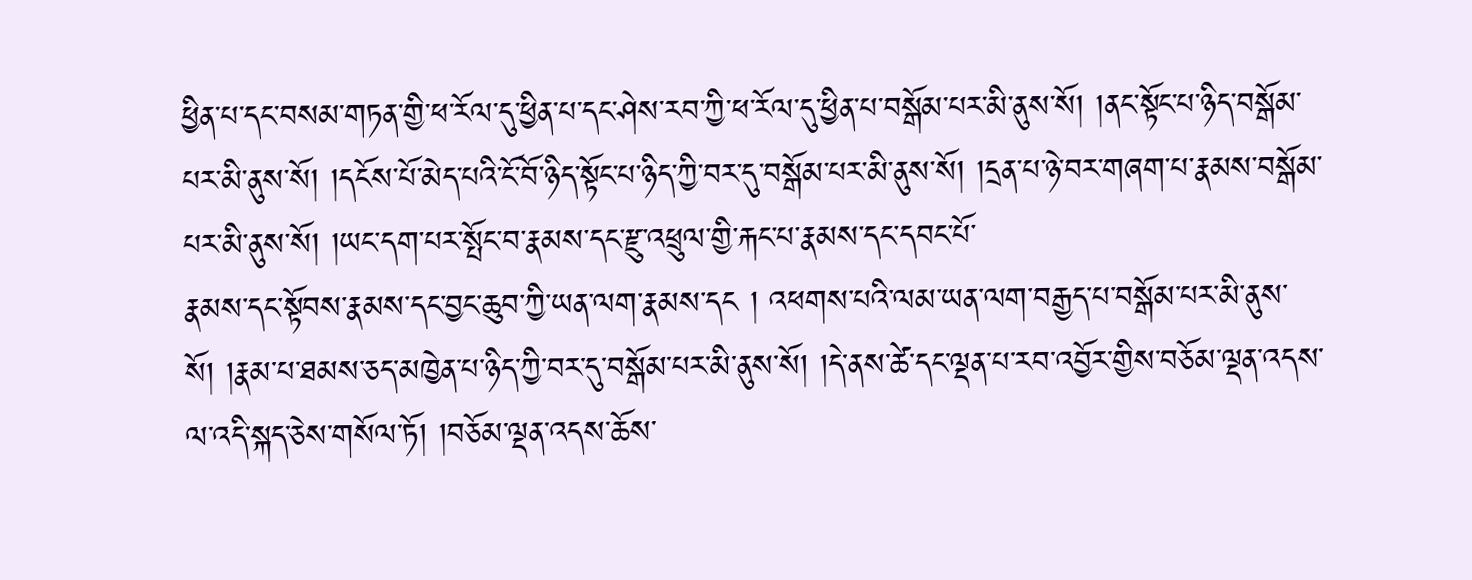ཕྱིན་པ་དང་བསམ་གཏན་གྱི་ཕ་རོལ་དུ་ཕྱིན་པ་དང་ཤེས་རབ་ཀྱི་ཕ་རོལ་དུ་ཕྱིན་པ་བསྒོམ་པར་མི་ནུས་སོ། །ནང་སྟོང་པ་ཉིད་བསྒོམ་པར་མི་ནུས་སོ། །དངོས་པོ་མེད་པའི་ངོ་བོ་ཉིད་སྟོང་པ་ཉིད་ཀྱི་བར་དུ་བསྒོམ་པར་མི་ནུས་སོ། །དྲན་པ་ཉེ་བར་གཞག་པ་རྣམས་བསྒོམ་པར་མི་ནུས་སོ། །ཡང་དག་པར་སྤོང་བ་རྣམས་དང་རྫུ་འཕྲུལ་གྱི་རྐང་པ་རྣམས་དང་དབང་པོ་
རྣམས་དང་སྟོབས་རྣམས་དང་བྱང་ཆུབ་ཀྱི་ཡན་ལག་རྣམས་དང ། འཕགས་པའི་ལམ་ཡན་ལག་བརྒྱད་པ་བསྒོམ་པར་མི་ནུས་སོ། །རྣམ་པ་ཐམས་ཅད་མཁྱེན་པ་ཉིད་ཀྱི་བར་དུ་བསྒོམ་པར་མི་ནུས་སོ། །དེ་ནས་ཚེ་དང་ལྡན་པ་རབ་འབྱོར་གྱིས་བཅོམ་ལྡན་འདས་ལ་འདི་སྐད་ཅེས་གསོལ་ཏོ། །བཅོམ་ལྡན་འདས་ཆོས་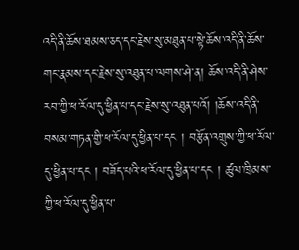འདི་ནི་ཆོས་ཐམས་ཅད་དང་རྗེས་སུ་མཐུན་པ་སྟེ་ཆོས་འདི་ནི་ཆོས་གང་རྣམས་དང་རྗེས་སུ་འཐུན་པ་ལགས་ཤེ་ན། ཆོས་འདི་ནི་ཤེས་རབ་ཀྱི་ཕ་རོལ་དུ་ཕྱིན་པ་དང་རྗེས་སུ་འཐུན་པའོ། །ཆོས་འདི་ནི་བསམ་གཏན་གྱི་ཕ་རོལ་དུ་ཕྱིན་པ་དང ། བརྩོན་འགྲུས་ཀྱི་ཕ་རོལ་དུ་ཕྱིན་པ་དང ། བཟོད་པའི་ཕ་རོལ་དུ་ཕྱིན་པ་དང ། ཚུལ་ཁྲིམས་ཀྱི་ཕ་རོལ་དུ་ཕྱིན་པ་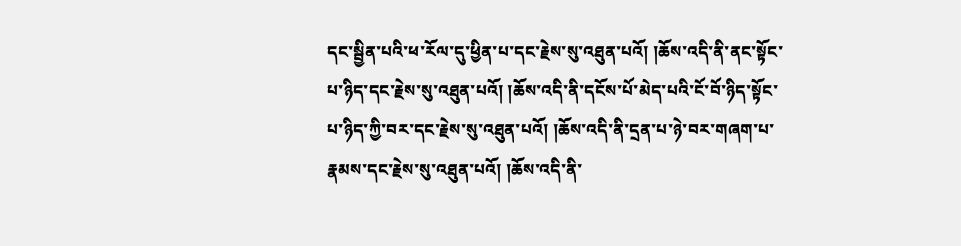དང་སྦྱིན་པའི་ཕ་རོལ་དུ་ཕྱིན་པ་དང་རྗེས་སུ་འཐུན་པའོ། །ཆོས་འདི་ནི་ནང་སྟོང་པ་ཉིད་དང་རྗེས་སུ་འཐུན་པའོ། །ཆོས་འདི་ནི་དངོས་པོ་མེད་པའི་ངོ་བོ་ཉིད་སྟོང་པ་ཉིད་ཀྱི་བར་དང་རྗེས་སུ་འཐུན་པའོ། །ཆོས་འདི་ནི་དྲན་པ་ཉེ་བར་གཞག་པ་རྣམས་དང་རྗེས་སུ་འཐུན་པའོ། །ཆོས་འདི་ནི་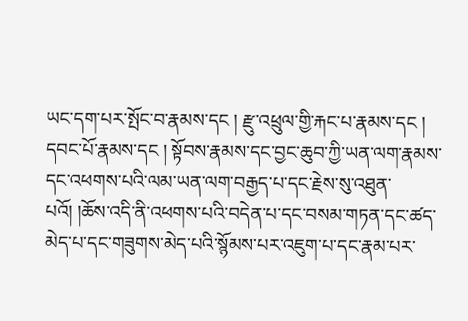ཡང་དག་པར་སྤོང་བ་རྣམས་དང ། རྫུ་འཕྲུལ་གྱི་རྐང་པ་རྣམས་དང ། དབང་པོ་རྣམས་དང ། སྟོབས་རྣམས་དང་བྱང་ཆུབ་ཀྱི་ཡན་ལག་རྣམས་དང་འཕགས་པའི་ལམ་ཡན་ལག་བརྒྱད་པ་དང་རྗེས་སུ་འཐུན་པའོ། །ཆོས་འདི་ནི་འཕགས་པའི་བདེན་པ་དང་བསམ་གཏན་དང་ཚད་མེད་པ་དང་གཟུགས་མེད་པའི་སྙོམས་པར་འཇུག་པ་དང་རྣམ་པར་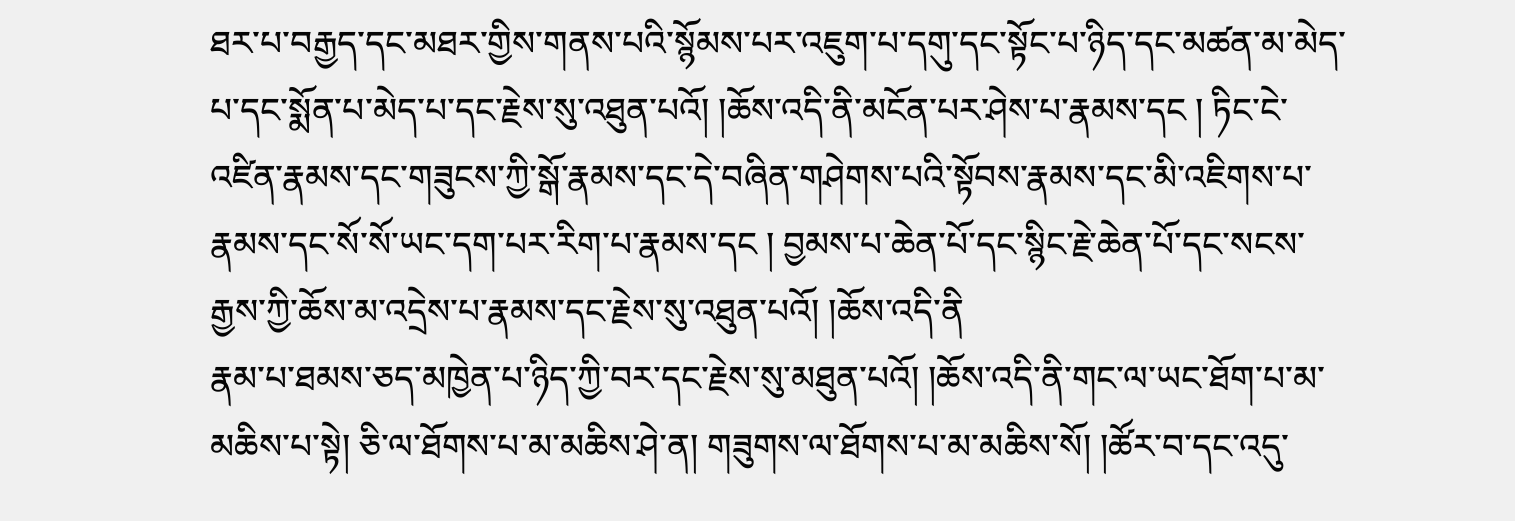ཐར་པ་བརྒྱད་དང་མཐར་གྱིས་གནས་པའི་སྙོམས་པར་འཇུག་པ་དགུ་དང་སྟོང་པ་ཉིད་དང་མཚན་མ་མེད་པ་དང་སྨོན་པ་མེད་པ་དང་རྗེས་སུ་འཐུན་པའོ། །ཆོས་འདི་ནི་མངོན་པར་ཤེས་པ་རྣམས་དང ། ཏིང་ངེ་འཛིན་རྣམས་དང་གཟུངས་ཀྱི་སྒོ་རྣམས་དང་དེ་བཞིན་གཤེགས་པའི་སྟོབས་རྣམས་དང་མི་འཇིགས་པ་རྣམས་དང་སོ་སོ་ཡང་དག་པར་རིག་པ་རྣམས་དང ། བྱམས་པ་ཆེན་པོ་དང་སྙིང་རྗེ་ཆེན་པོ་དང་སངས་རྒྱས་ཀྱི་ཆོས་མ་འདྲེས་པ་རྣམས་དང་རྗེས་སུ་འཐུན་པའོ། །ཆོས་འདི་ནི
རྣམ་པ་ཐམས་ཅད་མཁྱེན་པ་ཉིད་ཀྱི་བར་དང་རྗེས་སུ་མཐུན་པའོ། །ཆོས་འདི་ནི་གང་ལ་ཡང་ཐོག་པ་མ་མཆིས་པ་སྟེ། ཅི་ལ་ཐོགས་པ་མ་མཆིས་ཤེ་ན། གཟུགས་ལ་ཐོགས་པ་མ་མཆིས་སོ། །ཚོར་བ་དང་འདུ་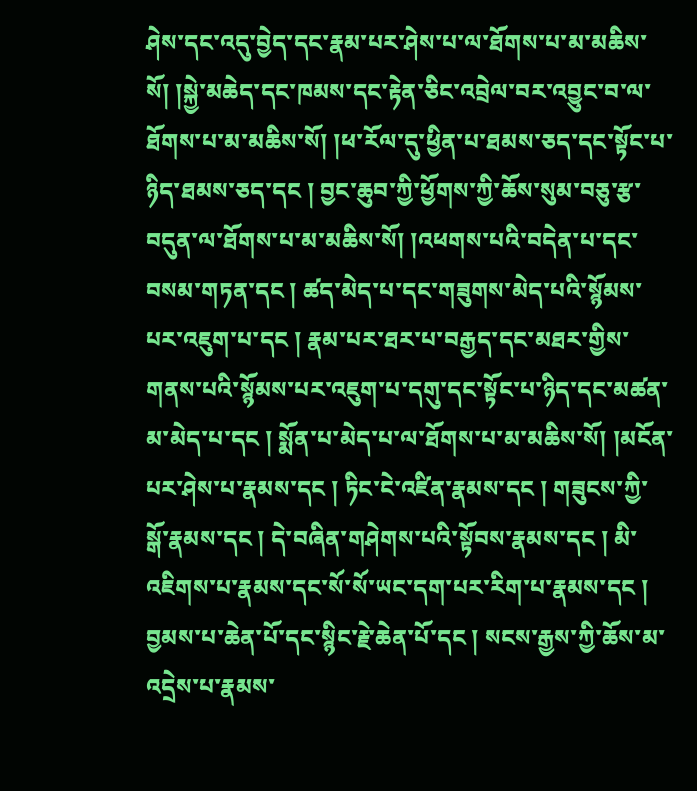ཤེས་དང་འདུ་བྱེད་དང་རྣམ་པར་ཤེས་པ་ལ་ཐོགས་པ་མ་མཆིས་སོ། །སྐྱེ་མཆེད་དང་ཁམས་དང་རྟེན་ཅིང་འབྲེལ་བར་འབྱུང་བ་ལ་ཐོགས་པ་མ་མཆིས་སོ། །ཕ་རོལ་དུ་ཕྱིན་པ་ཐམས་ཅད་དང་སྟོང་པ་ཉིད་ཐམས་ཅད་དང ། བྱང་ཆུབ་ཀྱི་ཕྱོགས་ཀྱི་ཆོས་སུམ་བཅུ་རྩ་བདུན་ལ་ཐོགས་པ་མ་མཆིས་སོ། །འཕགས་པའི་བདེན་པ་དང་བསམ་གཏན་དང ། ཚད་མེད་པ་དང་གཟུགས་མེད་པའི་སྙོམས་པར་འཇུག་པ་དང ། རྣམ་པར་ཐར་པ་བརྒྱད་དང་མཐར་གྱིས་གནས་པའི་སྙོམས་པར་འཇུག་པ་དགུ་དང་སྟོང་པ་ཉིད་དང་མཚན་མ་མེད་པ་དང ། སྨོན་པ་མེད་པ་ལ་ཐོགས་པ་མ་མཆིས་སོ། །མངོན་པར་ཤེས་པ་རྣམས་དང ། ཏིང་ངེ་འཛིན་རྣམས་དང ། གཟུངས་ཀྱི་སྒོ་རྣམས་དང ། དེ་བཞིན་གཤེགས་པའི་སྟོབས་རྣམས་དང ། མི་འཇིགས་པ་རྣམས་དང་སོ་སོ་ཡང་དག་པར་རིག་པ་རྣམས་དང ། བྱམས་པ་ཆེན་པོ་དང་སྙིང་རྗེ་ཆེན་པོ་དང ། སངས་རྒྱས་ཀྱི་ཆོས་མ་འདྲེས་པ་རྣམས་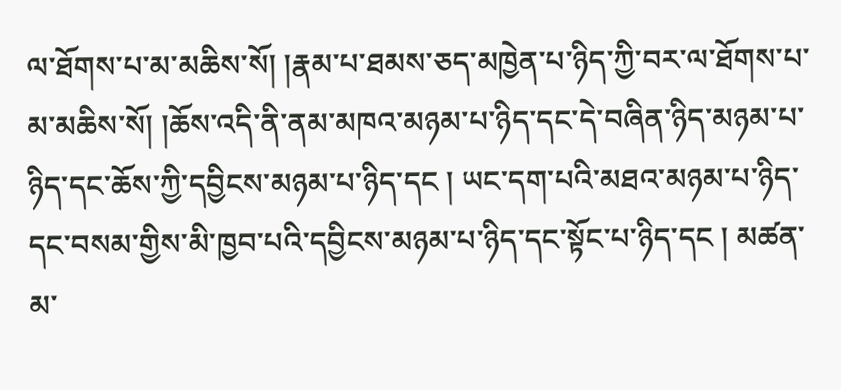ལ་ཐོགས་པ་མ་མཆིས་སོ། །རྣམ་པ་ཐམས་ཅད་མཁྱེན་པ་ཉིད་ཀྱི་བར་ལ་ཐོགས་པ་མ་མཆིས་སོ། །ཆོས་འདི་ནི་ནམ་མཁའ་མཉམ་པ་ཉིད་དང་དེ་བཞིན་ཉིད་མཉམ་པ་ཉིད་དང་ཆོས་ཀྱི་དབྱིངས་མཉམ་པ་ཉིད་དང ། ཡང་དག་པའི་མཐའ་མཉམ་པ་ཉིད་དང་བསམ་གྱིས་མི་ཁྱབ་པའི་དབྱིངས་མཉམ་པ་ཉིད་དང་སྟོང་པ་ཉིད་དང ། མཚན་མ་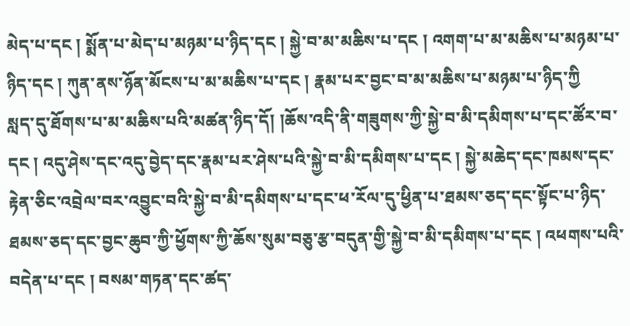མེད་པ་དང ། སྨོན་པ་མེད་པ་མཉམ་པ་ཉིད་དང ། སྐྱེ་བ་མ་མཆིས་པ་དང ། འགག་པ་མ་མཆིས་པ་མཉམ་པ་ཉིད་དང ། ཀུན་ནས་ཉོན་མོངས་པ་མ་མཆིས་པ་དང ། རྣམ་པར་བྱང་བ་མ་མཆིས་པ་མཉམ་པ་ཉིད་ཀྱི
སླད་དུ་ཐོགས་པ་མ་མཆིས་པའི་མཚན་ཉིད་དོ། །ཆོས་འདི་ནི་གཟུགས་ཀྱི་སྐྱེ་བ་མི་དམིགས་པ་དང་ཚོར་བ་དང ། འདུ་ཤེས་དང་འདུ་བྱེད་དང་རྣམ་པར་ཤེས་པའི་སྐྱེ་བ་མི་དམིགས་པ་དང ། སྐྱེ་མཆེད་དང་ཁམས་དང་རྟེན་ཅིང་འབྲེལ་བར་འབྱུང་བའི་སྐྱེ་བ་མི་དམིགས་པ་དང་ཕ་རོལ་དུ་ཕྱིན་པ་ཐམས་ཅད་དང་སྟོང་པ་ཉིད་ཐམས་ཅད་དང་བྱང་ཆུབ་ཀྱི་ཕྱོགས་ཀྱི་ཆོས་སུམ་བཅུ་རྩ་བདུན་གྱི་སྐྱེ་བ་མི་དམིགས་པ་དང ། འཕགས་པའི་བདེན་པ་དང ། བསམ་གཏན་དང་ཚད་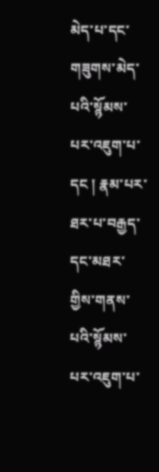མེད་པ་དང་གཟུགས་མེད་པའི་སྙོམས་པར་འཇུག་པ་དང ། རྣམ་པར་ཐར་པ་བརྒྱད་དང་མཐར་གྱིས་གནས་པའི་སྙོམས་པར་འཇུག་པ་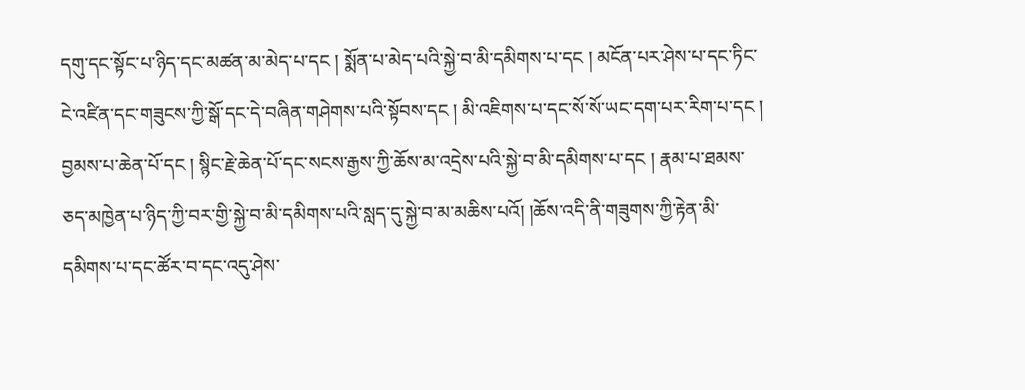དགུ་དང་སྟོང་པ་ཉིད་དང་མཚན་མ་མེད་པ་དང ། སྨོན་པ་མེད་པའི་སྐྱེ་བ་མི་དམིགས་པ་དང ། མངོན་པར་ཤེས་པ་དང་ཏིང་ངེ་འཛིན་དང་གཟུངས་ཀྱི་སྒོ་དང་དེ་བཞིན་གཤེགས་པའི་སྟོབས་དང ། མི་འཇིགས་པ་དང་སོ་སོ་ཡང་དག་པར་རིག་པ་དང ། བྱམས་པ་ཆེན་པོ་དང ། སྙིང་རྗེ་ཆེན་པོ་དང་སངས་རྒྱས་ཀྱི་ཆོས་མ་འདྲེས་པའི་སྐྱེ་བ་མི་དམིགས་པ་དང ། རྣམ་པ་ཐམས་ཅད་མཁྱེན་པ་ཉིད་ཀྱི་བར་གྱི་སྐྱེ་བ་མི་དམིགས་པའི་སླད་དུ་སྐྱེ་བ་མ་མཆིས་པའོ། །ཆོས་འདི་ནི་གཟུགས་ཀྱི་རྟེན་མི་དམིགས་པ་དང་ཚོར་བ་དང་འདུ་ཤེས་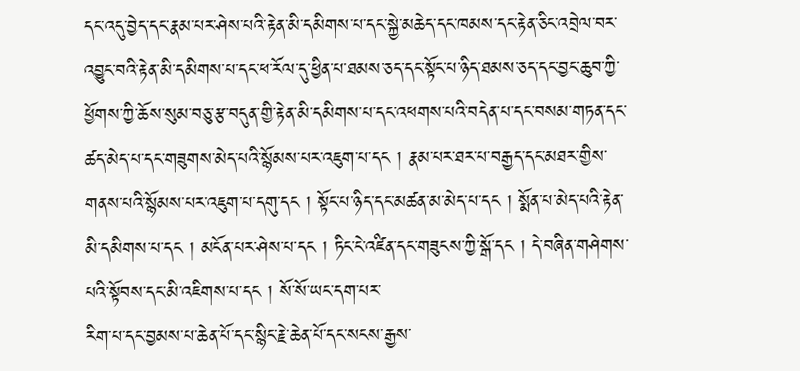དང་འདུ་བྱེད་དང་རྣམ་པར་ཤེས་པའི་རྟེན་མི་དམིགས་པ་དང་སྐྱེ་མཆེད་དང་ཁམས་དང་རྟེན་ཅིང་འབྲེལ་བར་འབྱུང་བའི་རྟེན་མི་དམིགས་པ་དང་ཕ་རོལ་དུ་ཕྱིན་པ་ཐམས་ཅད་དང་སྟོང་པ་ཉིད་ཐམས་ཅད་དང་བྱང་ཆུབ་ཀྱི་ཕྱོགས་ཀྱི་ཆོས་སུམ་བཅུ་རྩ་བདུན་གྱི་རྟེན་མི་དམིགས་པ་དང་འཕགས་པའི་བདེན་པ་དང་བསམ་གཏན་དང་ཚད་མེད་པ་དང་གཟུགས་མེད་པའི་སྙོམས་པར་འཇུག་པ་དང ། རྣམ་པར་ཐར་པ་བརྒྱད་དང་མཐར་གྱིས་གནས་པའི་སྙོམས་པར་འཇུག་པ་དགུ་དང ། སྟོང་པ་ཉིད་དང་མཚན་མ་མེད་པ་དང ། སྨོན་པ་མེད་པའི་རྟེན་མི་དམིགས་པ་དང ། མངོན་པར་ཤེས་པ་དང ། ཏིང་ངེ་འཛིན་དང་གཟུངས་ཀྱི་སྒོ་དང ། དེ་བཞིན་གཤེགས་པའི་སྟོབས་དང་མི་འཇིགས་པ་དང ། སོ་སོ་ཡང་དག་པར་
རིག་པ་དང་བྱམས་པ་ཆེན་པོ་དང་སྙིང་རྗེ་ཆེན་པོ་དང་སངས་རྒྱས་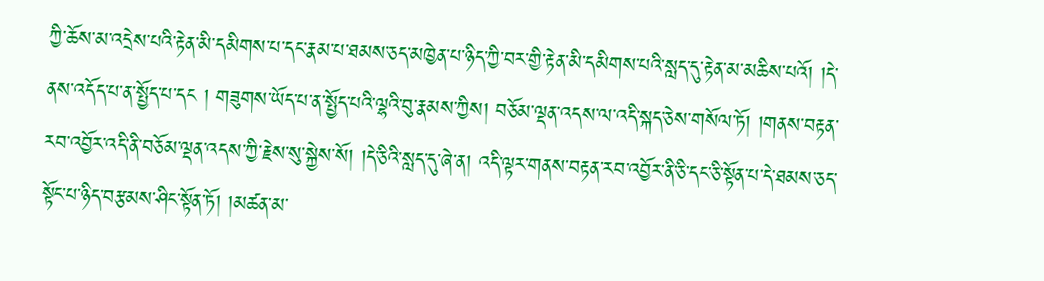ཀྱི་ཆོས་མ་འདྲེས་པའི་རྟེན་མི་དམིགས་པ་དང་རྣམ་པ་ཐམས་ཅད་མཁྱེན་པ་ཉིད་ཀྱི་བར་གྱི་རྟེན་མི་དམིགས་པའི་སླད་དུ་རྟེན་མ་མཆིས་པའོ། །དེ་ནས་འདོད་པ་ན་སྤྱོད་པ་དང ། གཟུགས་ཡོད་པ་ན་སྤྱོད་པའི་ལྷའི་བུ་རྣམས་ཀྱིས། བཅོམ་ལྡན་འདས་ལ་འདི་སྐད་ཅེས་གསོལ་ཏོ། །གནས་བརྟན་རབ་འབྱོར་འདི་ནི་བཅོམ་ལྡན་འདས་ཀྱི་རྗེས་སུ་སྐྱེས་སོ། །དེ་ཅིའི་སླད་དུ་ཞེ་ན། འདི་ལྟར་གནས་བརྟན་རབ་འབྱོར་ནི་ཅི་དང་ཅི་སྟོན་པ་དེ་ཐམས་ཅད་སྟོང་པ་ཉིད་བརྩམས་ཤིང་སྟོན་ཏོ། །མཚན་མ་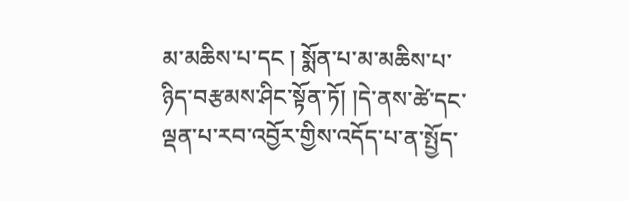མ་མཆིས་པ་དང ། སྨོན་པ་མ་མཆིས་པ་ཉིད་བརྩམས་ཤིང་སྟོན་ཏོ། །དེ་ནས་ཚེ་དང་ལྡན་པ་རབ་འབྱོར་གྱིས་འདོད་པ་ན་སྤྱོད་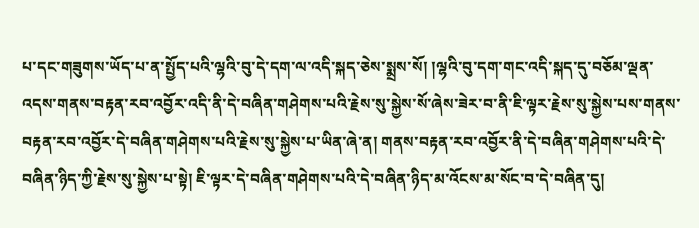པ་དང་གཟུགས་ཡོད་པ་ན་སྤྱོད་པའི་ལྷའི་བུ་དེ་དག་ལ་འདི་སྐད་ཅེས་སྨྲས་སོ། །ལྷའི་བུ་དག་གང་འདི་སྐད་དུ་བཅོམ་ལྡན་འདས་གནས་བརྟན་རབ་འབྱོར་འདི་ནི་དེ་བཞིན་གཤེགས་པའི་རྗེས་སུ་སྐྱེས་སོ་ཞེས་ཟེར་བ་ནི་ཇི་ལྟར་རྗེས་སུ་སྐྱེས་པས་གནས་བརྟན་རབ་འབྱོར་དེ་བཞིན་གཤེགས་པའི་རྗེས་སུ་སྐྱེས་པ་ཡིན་ཞེ་ན། གནས་བརྟན་རབ་འབྱོར་ནི་དེ་བཞིན་གཤེགས་པའི་དེ་བཞིན་ཉིད་ཀྱི་རྗེས་སུ་སྐྱེས་པ་སྟེ། ཇི་ལྟར་དེ་བཞིན་གཤེགས་པའི་དེ་བཞིན་ཉིད་མ་འོངས་མ་སོང་བ་དེ་བཞིན་དུ།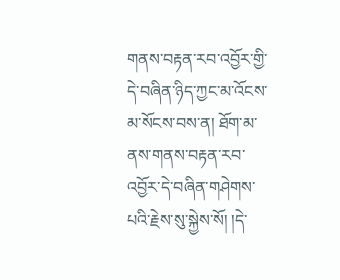གནས་བརྟན་རབ་འབྱོར་གྱི་དེ་བཞིན་ཉིད་ཀྱང་མ་འོངས་མ་སོངས་བས་ན། ཐོག་མ་ནས་གནས་བརྟན་རབ་འབྱོར་དེ་བཞིན་གཤེགས་པའི་རྗེས་སུ་སྐྱེས་སོ། །དེ་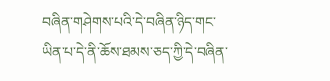བཞིན་གཤེགས་པའི་དེ་བཞིན་ཉིད་གང་ཡིན་པ་དེ་ནི་ཆོས་ཐམས་ཅད་ཀྱི་དེ་བཞིན་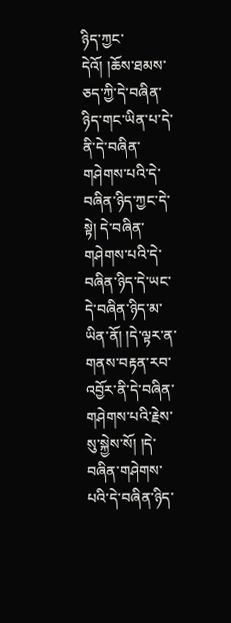ཉིད་ཀྱང་དེའོ། །ཆོས་ཐམས་ཅད་ཀྱི་དེ་བཞིན་ཉིད་གང་ཡིན་པ་དེ་ནི་དེ་བཞིན་གཤེགས་པའི་དེ་བཞིན་ཉིད་ཀྱང་དེ་སྟེ། དེ་བཞིན་གཤེགས་པའི་དེ་བཞིན་ཉིད་དེ་ཡང་དེ་བཞིན་ཉིད་མ་ཡིན་ནོ། །དེ་ལྟར་ན་གནས་བརྟན་རབ་འབྱོར་ནི་དེ་བཞིན་གཤེགས་པའི་རྗེས་སུ་སྐྱེས་སོ། །དེ་བཞིན་གཤེགས་པའི་དེ་བཞིན་ཉིད་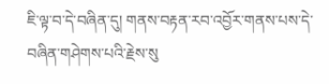ཇི་ལྟ་བ་དེ་བཞིན་དུ། གནས་བརྟན་རབ་འབྱོར་གནས་པས་དེ་བཞིན་གཤེགས་པའི་རྗེས་སུ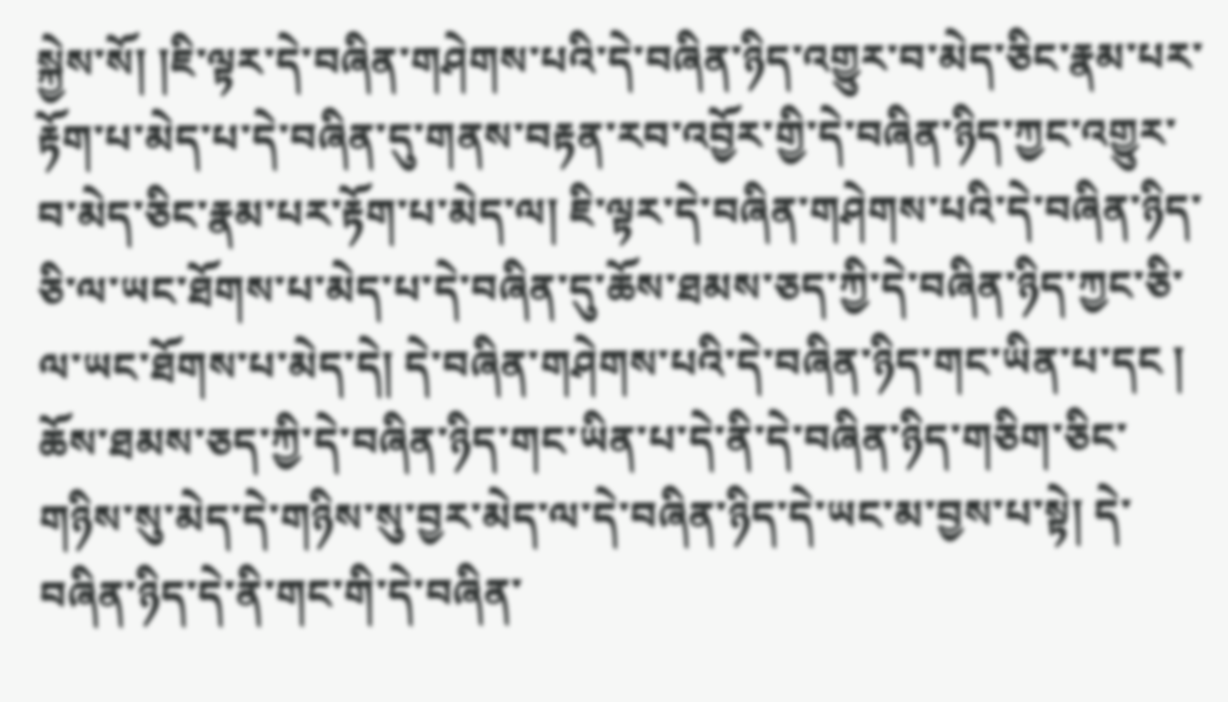སྐྱེས་སོ། །ཇི་ལྟར་དེ་བཞིན་གཤེགས་པའི་དེ་བཞིན་ཉིད་འགྱུར་བ་མེད་ཅིང་རྣམ་པར་རྟོག་པ་མེད་པ་དེ་བཞིན་དུ་གནས་བརྟན་རབ་འབྱོར་གྱི་དེ་བཞིན་ཉིད་ཀྱང་འགྱུར་བ་མེད་ཅིང་རྣམ་པར་རྟོག་པ་མེད་ལ། ཇི་ལྟར་དེ་བཞིན་གཤེགས་པའི་དེ་བཞིན་ཉིད་ཅི་ལ་ཡང་ཐོགས་པ་མེད་པ་དེ་བཞིན་དུ་ཆོས་ཐམས་ཅད་ཀྱི་དེ་བཞིན་ཉིད་ཀྱང་ཅི་ལ་ཡང་ཐོགས་པ་མེད་དེ། དེ་བཞིན་གཤེགས་པའི་དེ་བཞིན་ཉིད་གང་ཡིན་པ་དང ། ཆོས་ཐམས་ཅད་ཀྱི་དེ་བཞིན་ཉིད་གང་ཡིན་པ་དེ་ནི་དེ་བཞིན་ཉིད་གཅིག་ཅིང་གཉིས་སུ་མེད་དེ་གཉིས་སུ་བྱར་མེད་ལ་དེ་བཞིན་ཉིད་དེ་ཡང་མ་བྱས་པ་སྟེ། དེ་བཞིན་ཉིད་དེ་ནི་གང་གི་དེ་བཞིན་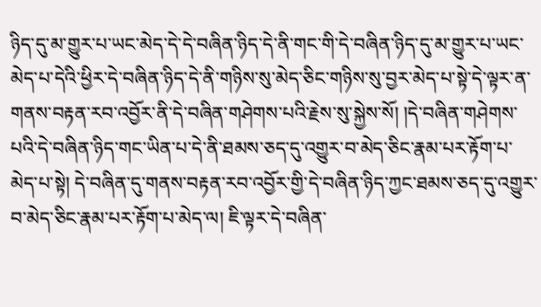ཉིད་དུ་མ་གྱུར་པ་ཡང་མེད་དེ་དེ་བཞིན་ཉིད་དེ་ནི་གང་གི་དེ་བཞིན་ཉིད་དུ་མ་གྱུར་པ་ཡང་མེད་པ་དེའི་ཕྱིར་དེ་བཞིན་ཉིད་དེ་ནི་གཉིས་སུ་མེད་ཅིང་གཉིས་སུ་བྱར་མེད་པ་སྟེ་དེ་ལྟར་ན་གནས་བརྟན་རབ་འབྱོར་ནི་དེ་བཞིན་གཤེགས་པའི་རྗེས་སུ་སྐྱེས་སོ། །དེ་བཞིན་གཤེགས་པའི་དེ་བཞིན་ཉིད་གང་ཡིན་པ་དེ་ནི་ཐམས་ཅད་དུ་འགྱུར་བ་མེད་ཅིང་རྣམ་པར་རྟོག་པ་མེད་པ་སྟེ། དེ་བཞིན་དུ་གནས་བརྟན་རབ་འབྱོར་གྱི་དེ་བཞིན་ཉིད་ཀྱང་ཐམས་ཅད་དུ་འགྱུར་བ་མེད་ཅིང་རྣམ་པར་རྟོག་པ་མེད་ལ། ཇི་ལྟར་དེ་བཞིན་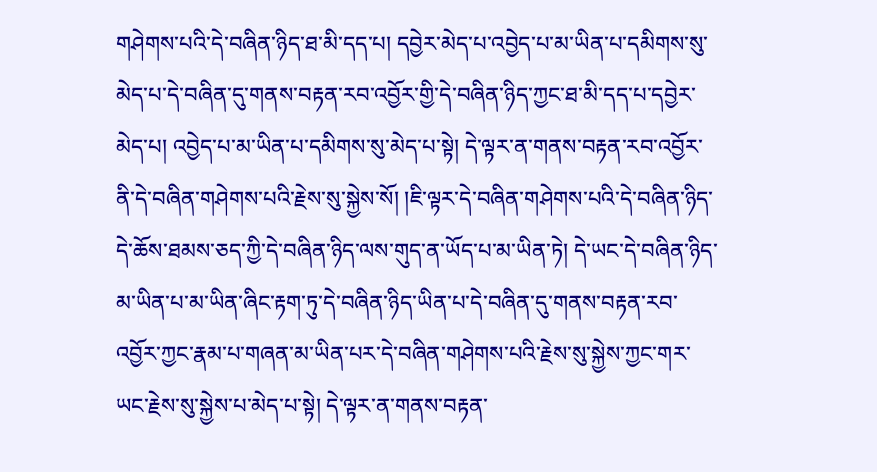གཤེགས་པའི་དེ་བཞིན་ཉིད་ཐ་མི་དད་པ། དབྱེར་མེད་པ་འབྱེད་པ་མ་ཡིན་པ་དམིགས་སུ་མེད་པ་དེ་བཞིན་དུ་གནས་བརྟན་རབ་འབྱོར་གྱི་དེ་བཞིན་ཉིད་ཀྱང་ཐ་མི་དད་པ་དབྱེར་མེད་པ། འབྱེད་པ་མ་ཡིན་པ་དམིགས་སུ་མེད་པ་སྟེ། དེ་ལྟར་ན་གནས་བརྟན་རབ་འབྱོར་ནི་དེ་བཞིན་གཤེགས་པའི་རྗེས་སུ་སྐྱེས་སོ། །ཇི་ལྟར་དེ་བཞིན་གཤེགས་པའི་དེ་བཞིན་ཉིད་དེ་ཆོས་ཐམས་ཅད་ཀྱི་དེ་བཞིན་ཉིད་ལས་གུད་ན་ཡོད་པ་མ་ཡིན་ཏེ། དེ་ཡང་དེ་བཞིན་ཉིད་མ་ཡིན་པ་མ་ཡིན་ཞིང་རྟག་ཏུ་དེ་བཞིན་ཉིད་ཡིན་པ་དེ་བཞིན་དུ་གནས་བརྟན་རབ་འབྱོར་ཀྱང་རྣམ་པ་གཞན་མ་ཡིན་པར་དེ་བཞིན་གཤེགས་པའི་རྗེས་སུ་སྐྱེས་ཀྱང་གར་ཡང་རྗེས་སུ་སྐྱེས་པ་མེད་པ་སྟེ། དེ་ལྟར་ན་གནས་བརྟན་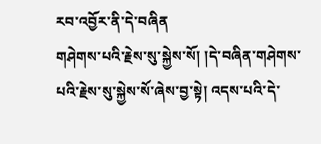རབ་འབྱོར་ནི་དེ་བཞིན
གཤེགས་པའི་རྗེས་སུ་སྐྱེས་སོ། །དེ་བཞིན་གཤེགས་པའི་རྗེས་སུ་སྐྱེས་སོ་ཞེས་བྱ་སྟེ། འདས་པའི་དེ་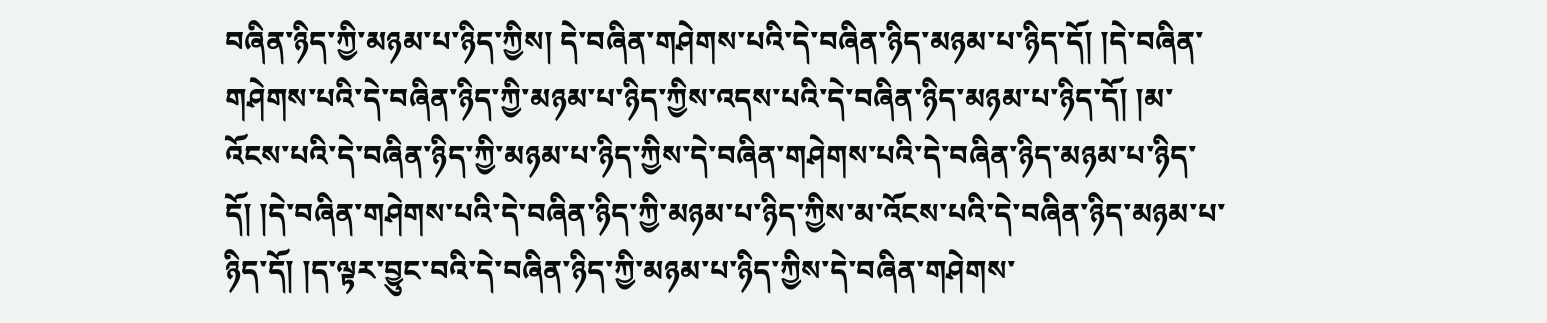བཞིན་ཉིད་ཀྱི་མཉམ་པ་ཉིད་ཀྱིས། དེ་བཞིན་གཤེགས་པའི་དེ་བཞིན་ཉིད་མཉམ་པ་ཉིད་དོ། །དེ་བཞིན་གཤེགས་པའི་དེ་བཞིན་ཉིད་ཀྱི་མཉམ་པ་ཉིད་ཀྱིས་འདས་པའི་དེ་བཞིན་ཉིད་མཉམ་པ་ཉིད་དོ། །མ་འོངས་པའི་དེ་བཞིན་ཉིད་ཀྱི་མཉམ་པ་ཉིད་ཀྱིས་དེ་བཞིན་གཤེགས་པའི་དེ་བཞིན་ཉིད་མཉམ་པ་ཉིད་དོ། །དེ་བཞིན་གཤེགས་པའི་དེ་བཞིན་ཉིད་ཀྱི་མཉམ་པ་ཉིད་ཀྱིས་མ་འོངས་པའི་དེ་བཞིན་ཉིད་མཉམ་པ་ཉིད་དོ། །ད་ལྟར་བྱུང་བའི་དེ་བཞིན་ཉིད་ཀྱི་མཉམ་པ་ཉིད་ཀྱིས་དེ་བཞིན་གཤེགས་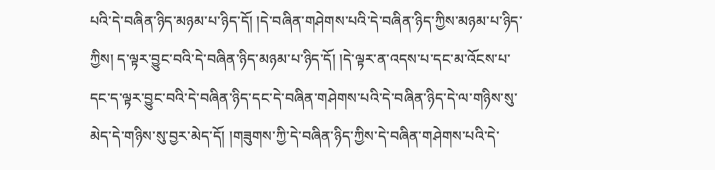པའི་དེ་བཞིན་ཉིད་མཉམ་པ་ཉིད་དོ། །དེ་བཞིན་གཤེགས་པའི་དེ་བཞིན་ཉིད་ཀྱིས་མཉམ་པ་ཉིད་ཀྱིས། ད་ལྟར་བྱུང་བའི་དེ་བཞིན་ཉིད་མཉམ་པ་ཉིད་དོ། །དེ་ལྟར་ན་འདས་པ་དང་མ་འོངས་པ་དང་ད་ལྟར་བྱུང་བའི་དེ་བཞིན་ཉིད་དང་དེ་བཞིན་གཤེགས་པའི་དེ་བཞིན་ཉིད་དེ་ལ་གཉིས་སུ་མེད་དེ་གཉིས་སུ་བྱར་མེད་དོ། །གཟུགས་ཀྱི་དེ་བཞིན་ཉིད་ཀྱིས་དེ་བཞིན་གཤེགས་པའི་དེ་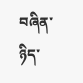བཞིན་ཉིད་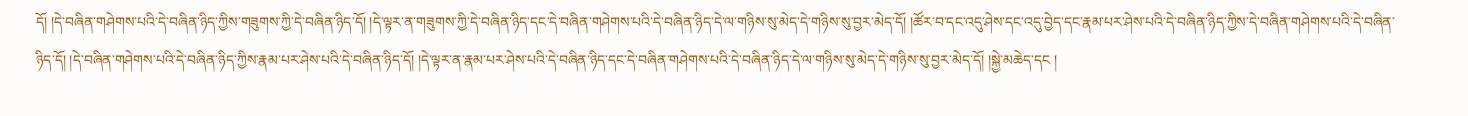དོ། །དེ་བཞིན་གཤེགས་པའི་དེ་བཞིན་ཉིད་ཀྱིས་གཟུགས་ཀྱི་དེ་བཞིན་ཉིད་དོ། །དེ་ལྟར་ན་གཟུགས་ཀྱི་དེ་བཞིན་ཉིད་དང་དེ་བཞིན་གཤེགས་པའི་དེ་བཞིན་ཉིད་དེ་ལ་གཉིས་སུ་མེད་དེ་གཉིས་སུ་བྱར་མེད་དོ། །ཚོར་བ་དང་འདུ་ཤེས་དང་འདུ་བྱེད་དང་རྣམ་པར་ཤེས་པའི་དེ་བཞིན་ཉིད་ཀྱིས་དེ་བཞིན་གཤེགས་པའི་དེ་བཞིན་ཉིད་དོ། །དེ་བཞིན་གཤེགས་པའི་དེ་བཞིན་ཉིད་ཀྱིས་རྣམ་པར་ཤེས་པའི་དེ་བཞིན་ཉིད་དོ། །དེ་ལྟར་ན་རྣམ་པར་ཤེས་པའི་དེ་བཞིན་ཉིད་དང་དེ་བཞིན་གཤེགས་པའི་དེ་བཞིན་ཉིད་དེ་ལ་གཉིས་སུ་མེད་དེ་གཉིས་སུ་བྱར་མེད་དོ། །སྐྱེ་མཆེད་དང །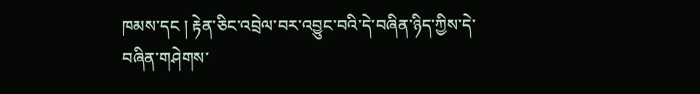ཁམས་དང ། རྟེན་ཅིང་འབྲེལ་བར་འབྱུང་བའི་དེ་བཞིན་ཉིད་ཀྱིས་དེ་བཞིན་གཤེགས་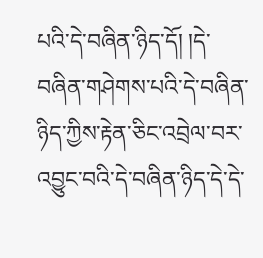པའི་དེ་བཞིན་ཉིད་དོ། །དེ་བཞིན་གཤེགས་པའི་དེ་བཞིན་ཉིད་ཀྱིས་རྟེན་ཅིང་འབྲེལ་བར་འབྱུང་བའི་དེ་བཞིན་ཉིད་དེ་དེ་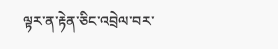ལྟར་ན་རྟེན་ཅིང་འབྲེལ་བར་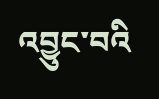འབྱུང་བའི